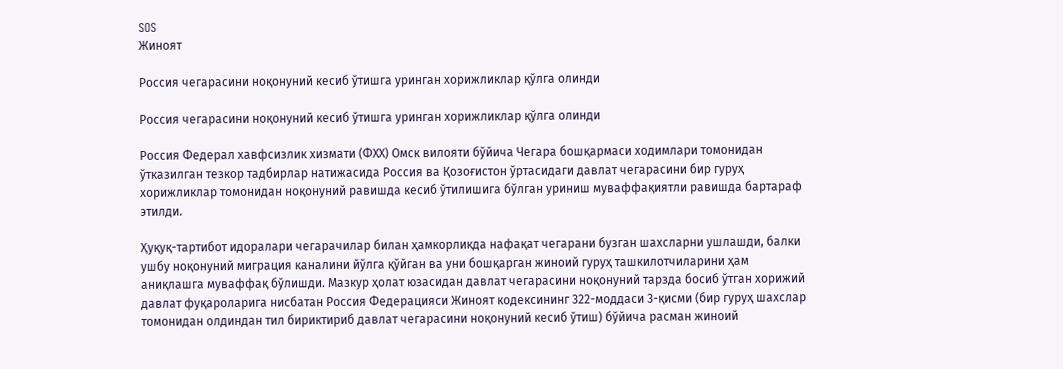SOS
Жиноят

Россия чегарасини ноқонуний кесиб ўтишга уринган хорижликлар қўлга олинди

Россия чегарасини ноқонуний кесиб ўтишга уринган хорижликлар қўлга олинди

Россия Федерал хавфсизлик хизмати (ФХХ) Омск вилояти бўйича Чегара бошқармаси ходимлари томонидан ўтказилган тезкор тадбирлар натижасида Россия ва Қозоғистон ўртасидаги давлат чегарасини бир гуруҳ хорижликлар томонидан ноқонуний равишда кесиб ўтилишига бўлган уриниш муваффақиятли равишда бартараф этилди.

Ҳуқуқ-тартибот идоралари чегарачилар билан ҳамкорликда нафақат чегарани бузган шахсларни ушлашди, балки ушбу ноқонуний миграция каналини йўлга қўйган ва уни бошқарган жиноий гуруҳ ташкилотчиларини ҳам аниқлашга муваффақ бўлишди. Мазкур ҳолат юзасидан давлат чегарасини ноқонуний тарзда босиб ўтган хорижий давлат фуқароларига нисбатан Россия Федерацияси Жиноят кодексининг 322-моддаси 3-қисми (бир гуруҳ шахслар томонидан олдиндан тил бириктириб давлат чегарасини ноқонуний кесиб ўтиш) бўйича расман жиноий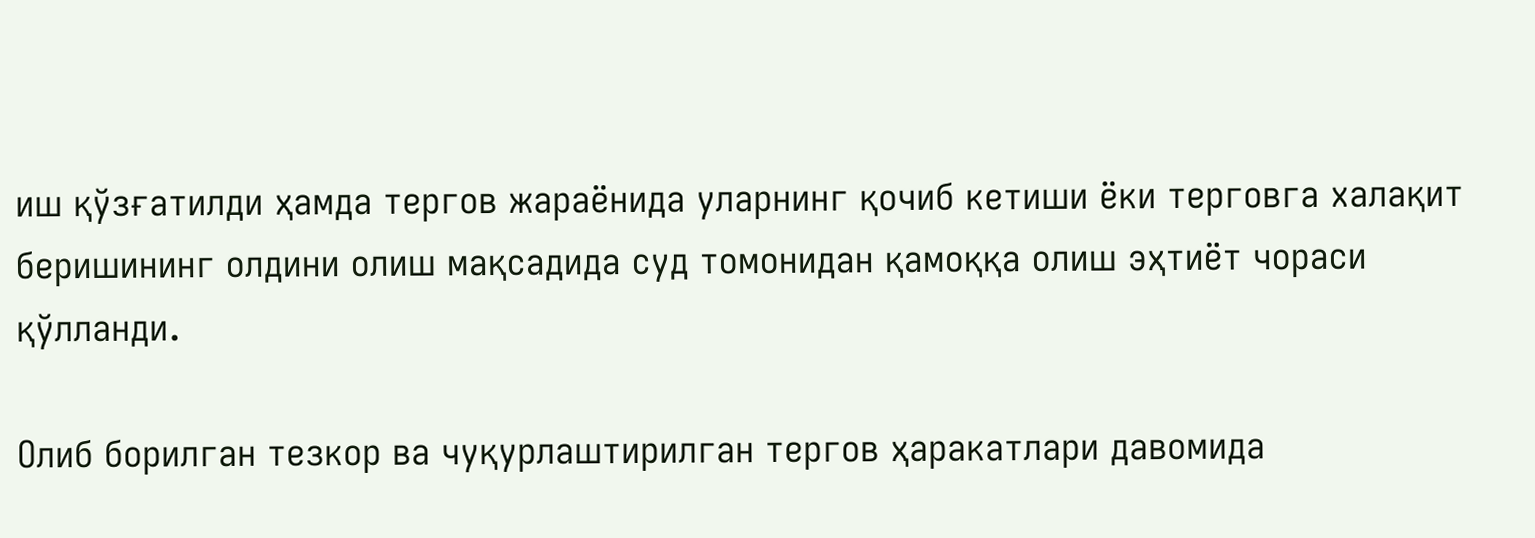иш қўзғатилди ҳамда тергов жараёнида уларнинг қочиб кетиши ёки терговга халақит беришининг олдини олиш мақсадида суд томонидан қамоққа олиш эҳтиёт чораси қўлланди.

Олиб борилган тезкор ва чуқурлаштирилган тергов ҳаракатлари давомида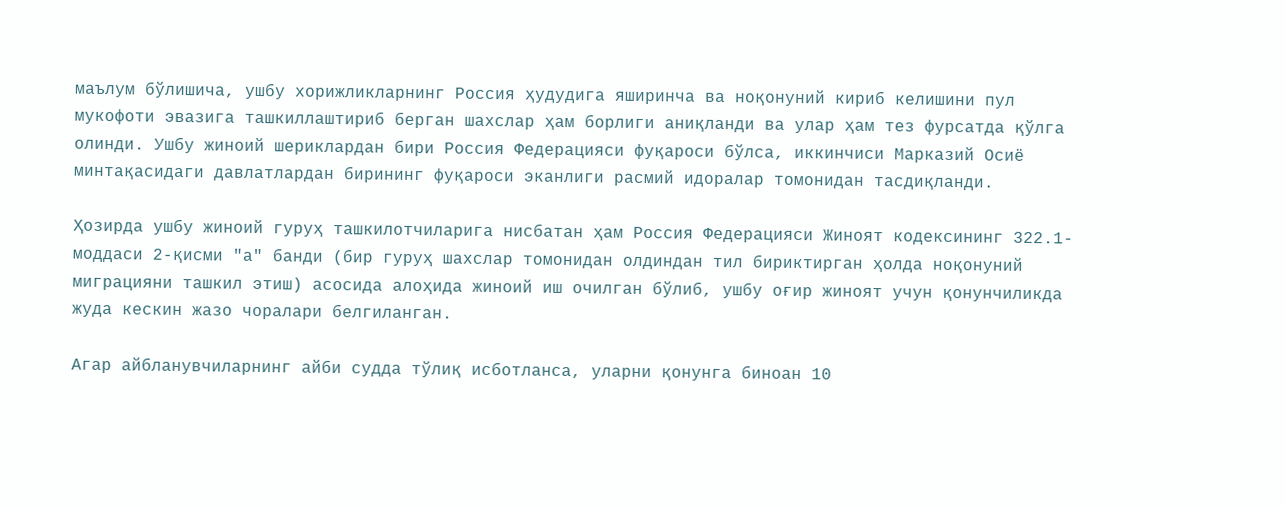маълум бўлишича, ушбу хорижликларнинг Россия ҳудудига яширинча ва ноқонуний кириб келишини пул мукофоти эвазига ташкиллаштириб берган шахслар ҳам борлиги аниқланди ва улар ҳам тез фурсатда қўлга олинди. Ушбу жиноий шериклардан бири Россия Федерацияси фуқароси бўлса, иккинчиси Марказий Осиё минтақасидаги давлатлардан бирининг фуқароси эканлиги расмий идоралар томонидан тасдиқланди.

Ҳозирда ушбу жиноий гуруҳ ташкилотчиларига нисбатан ҳам Россия Федерацияси Жиноят кодексининг 322.1-моддаси 2-қисми "а" банди (бир гуруҳ шахслар томонидан олдиндан тил бириктирган ҳолда ноқонуний миграцияни ташкил этиш) асосида алоҳида жиноий иш очилган бўлиб, ушбу оғир жиноят учун қонунчиликда жуда кескин жазо чоралари белгиланган.

Агар айбланувчиларнинг айби судда тўлиқ исботланса, уларни қонунга биноан 10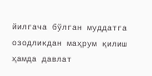йилгача бўлган муддатга озодликдан маҳрум қилиш ҳамда давлат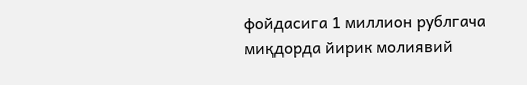фойдасига 1 миллион рублгача миқдорда йирик молиявий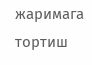жаримага тортиш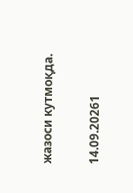жазоси кутмоқда.

14.09.20261